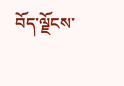བོད་ལྗོངས་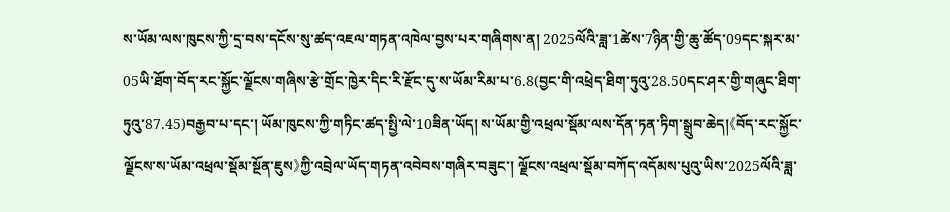ས་ཡོམ་ལས་ཁུངས་ཀྱི་དྲ་བས་དངོས་སུ་ཚད་འཇལ་གཏན་འཁེལ་བྱས་པར་གཞིགས་ན། 2025ལོའི་ཟླ་1ཚེས་7ཉིན་གྱི་ཆུ་ཚོད་09དང་སྐར་མ་05ཡི་ཐོག་བོད་རང་སྐྱོང་ལྗོངས་གཞིས་རྩེ་གྲོང་ཁྱེར་དིང་རི་རྫོང་དུ་ས་ཡོམ་རིམ་པ་6.8(བྱང་གི་འཕྲེད་ཐིག་ཏུའུ་28.50དང་ཤར་གྱི་གཞུང་ཐིག་ཏུའུ་87.45)བརྒྱབ་པ་དང་། ཡོམ་ཁུངས་ཀྱི་གཏིང་ཚད་སྤྱི་ལེ་10ཟིན་ཡོད། ས་ཡོམ་གྱི་འཕྲལ་སྡོམ་ལས་དོན་ཏན་ཏིག་སྒྲུབ་ཆེད།《བོད་རང་སྐྱོང་ལྗོངས་ས་ཡོམ་འཕྲལ་སྡོམ་སྔོན་ཇུས》ཀྱི་འབྲེལ་ཡོད་གཏན་འབེབས་གཞིར་བཟུང་། ལྗོངས་འཕྲལ་སྡོམ་བཀོད་འདོམས་པུའུ་ཡིས་2025ལོའི་ཟླ་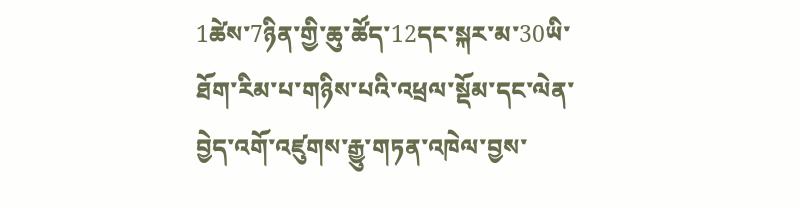1ཚེས་7ཉིན་གྱི་ཆུ་ཚོད་12དང་སྐར་མ་30ཡི་ཐོག་རིམ་པ་གཉིས་པའི་འཕྲལ་སྡོམ་དང་ལེན་བྱེད་འགོ་འཛུགས་རྒྱུ་གཏན་འཁེལ་བྱས་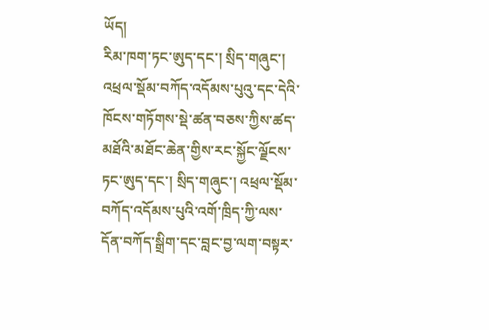ཡོད།
རིམ་ཁག་ཏང་ཨུད་དང་། སྲིད་གཞུང་། འཕྲལ་སྡོམ་བཀོད་འདོམས་པུའུ་དང་དེའི་ཁོངས་གཏོགས་སྡེ་ཚན་བཅས་ཀྱིས་ཚད་མཐོའི་མཐོང་ཆེན་གྱིས་རང་སྐྱོང་ལྗོངས་ཏང་ཨུད་དང་། སྲིད་གཞུང་། འཕྲལ་སྡོམ་བཀོད་འདོམས་པུའི་འགོ་ཁྲིད་ཀྱི་ལས་དོན་བཀོད་སྒྲིག་དང་བླང་བྱ་ལག་བསྟར་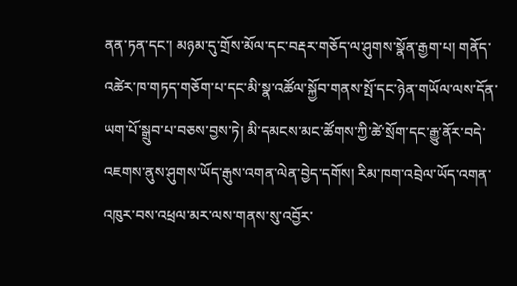ནན་ཏན་དང་། མཉམ་དུ་གྲོས་མོལ་དང་བརྡར་གཅོད་ལ་ཤུགས་སྣོན་རྒྱག་པ། གནོད་འཚེར་ཁ་གཏད་གཅོག་པ་དང་མི་སྣ་འཚོལ་སྐྱོབ་གནས་སྤོ་དང་ཉེན་གཡོལ་ལས་དོན་ཡག་པོ་སྒྲུབ་པ་བཅས་བྱས་ཏེ། མི་དམངས་མང་ཚོགས་ཀྱི་ཚེ་སྲོག་དང་རྒྱུ་ནོར་བདེ་འཇགས་ནུས་ཤུགས་ཡོད་རྒུས་འགན་ལེན་བྱེད་དགོས། རིམ་ཁག་འབྲེལ་ཡོད་འགན་འཁུར་བས་འཕྲལ་མར་ལས་གནས་སུ་འབྱོར་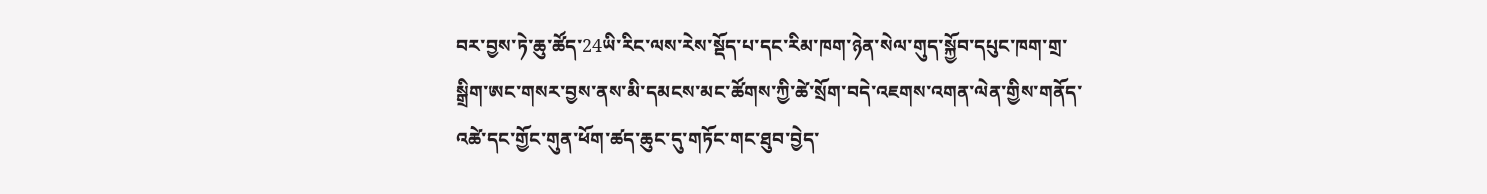བར་བྱས་ཏེ་ཆུ་ཚོད་24ཡི་རིང་ལས་རེས་སྡོད་པ་དང་རིམ་ཁག་ཉེན་སེལ་གུད་སྐྱོབ་དཔུང་ཁག་གྲ་སྒྲིག་ཨང་གསར་བྱས་ནས་མི་དམངས་མང་ཚོགས་ཀྱི་ཚེ་སྲོག་བདེ་འཇགས་འགན་ལེན་གྱིས་གནོད་འཚེ་དང་གྱོང་གུན་ཕོག་ཚད་ཆུང་དུ་གཏོང་གང་ཐུབ་བྱེད་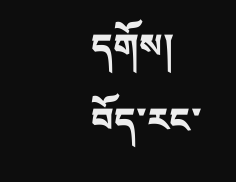དགོས།
བོད་རང་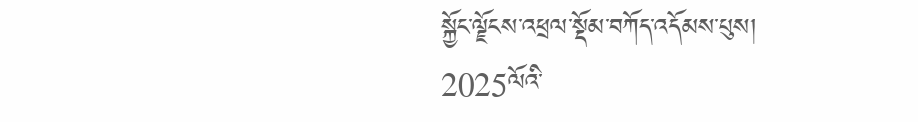སྐྱོང་ལྗོངས་འཕྲལ་སྡོམ་བཀོད་འདོམས་པུས།
2025ལོའི་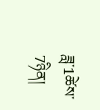ཟླ་1ཚེས་7ཉིན།